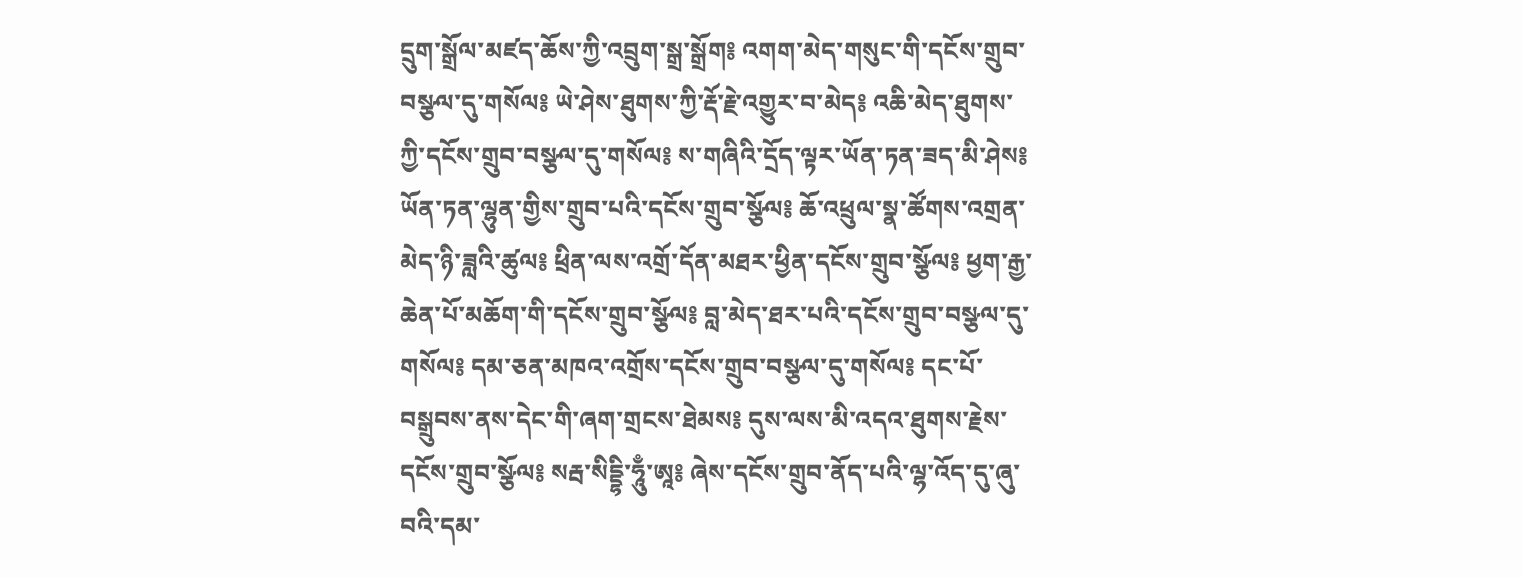དྲུག་སྒྲོལ་མཛད་ཆོས་ཀྱི་འབྲུག་སྒྲ་སྒྲོག༔ འགག་མེད་གསུང་གི་དངོས་གྲུབ་བསྩལ་དུ་གསོལ༔ ཡེ་ཤེས་ཐུགས་ཀྱི་རྡོ་རྗེ་འགྱུར་བ་མེད༔ འཆི་མེད་ཐུགས་ཀྱི་དངོས་གྲུབ་བསྩལ་དུ་གསོལ༔ ས་གཞིའི་དྲོད་ལྟར་ཡོན་ཏན་ཟད་མི་ཤེས༔ ཡོན་ཏན་ལྷུན་གྱིས་གྲུབ་པའི་དངོས་གྲུབ་སྩོལ༔ ཆོ་འཕྲུལ་སྣ་ཚོགས་འགྲན་མེད་ཉི་ཟླའི་ཚུལ༔ ཕྲིན་ལས་འགྲོ་དོན་མཐར་ཕྱིན་དངོས་གྲུབ་སྩོལ༔ ཕྱག་རྒྱ་ཆེན་པོ་མཆོག་གི་དངོས་གྲུབ་སྩོལ༔ བླ་མེད་ཐར་པའི་དངོས་གྲུབ་བསྩལ་དུ་གསོལ༔ དམ་ཅན་མཁའ་འགྲོས་དངོས་གྲུབ་བསྩལ་དུ་གསོལ༔ དང་པོ་བསྒྲུབས་ནས་དེང་གི་ཞག་གྲངས་ཐེམས༔ དུས་ལས་མི་འདའ་ཐུགས་རྗེས་དངོས་གྲུབ་སྩོལ༔ སརྦ་སིདྡྷི་ཧཱུྃ་ཨཱ༔ ཞེས་དངོས་གྲུབ་ནོད་པའི་ལྷ་འོད་དུ་ཞུ་བའི་དམ་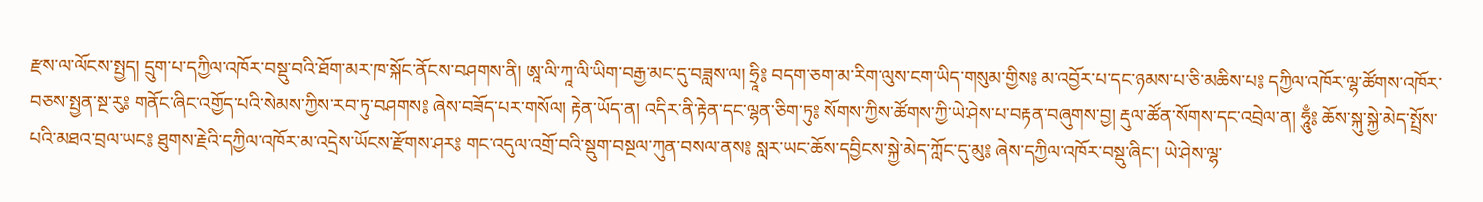རྫས་ལ་ལོངས་སྤྱད། དྲུག་པ་དཀྱིལ་འཁོར་བསྡུ་བའི་ཐོག་མར་ཁ་སྐོང་ནོངས་བཤགས་ནི། ཨཱ་ལི་ཀཱ་ལི་ཡིག་བརྒྱ་མང་དུ་བཟླས་ལ། ཧྲཱི༔ བདག་ཅག་མ་རིག་ལུས་ངག་ཡིད་གསུམ་གྱིས༔ མ་འབྱོར་པ་དང་ཉམས་པ་ཅི་མཆིས་པ༔ དཀྱིལ་འཁོར་ལྷ་ཚོགས་འཁོར་བཅས་སྤྱན་སྔ་རུ༔ གནོང་ཞིང་འགྱོད་པའི་སེམས་ཀྱིས་རབ་ཏུ་བཤགས༔ ཞེས་བཟོད་པར་གསོལ། རྟེན་ཡོད་ན། འདིར་ནི་རྟེན་དང་ལྷན་ཅིག་ཏུ༔ སོགས་ཀྱིས་ཚོགས་ཀྱི་ཡེ་ཤེས་པ་བརྟན་བཞུགས་བྱ། རྡུལ་ཚོན་སོགས་དང་འབྲེལ་ན། ཧཱུྃ༔ ཆོས་སྐུ་སྐྱེ་མེད་སྤྲོས་པའི་མཐའ་བྲལ་ཡང༔ ཐུགས་རྗེའི་དཀྱིལ་འཁོར་མ་འདྲེས་ཡོངས་རྫོགས་ཤར༔ གང་འདུལ་འགྲོ་བའི་སྡུག་བསྔལ་ཀུན་བསལ་ནས༔ སླར་ཡང་ཆོས་དབྱིངས་སྐྱེ་མེད་ཀློང་དུ་མུ༔ ཞེས་དཀྱིལ་འཁོར་བསྡུ་ཞིང་། ཡེ་ཤེས་ལྷ་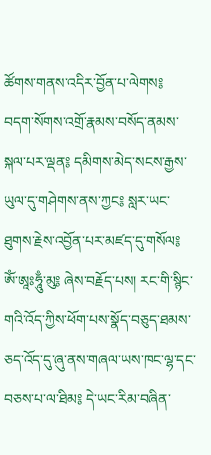ཚོགས་གནས་འདིར་བྱོན་པ་ལེགས༔ བདག་སོགས་འགྲོ་རྣམས་བསོད་ནམས་སྐལ་པར་ལྡན༔ དམིགས་མེད་སངས་རྒྱས་ཡུལ་དུ་གཤེགས་ནས་ཀྱང༔ སླར་ཡང་ཐུགས་རྗེས་འབྱོན་པར་མཛད་དུ་གསོལ༔ ཨོཾ་ཨཱཿཧཱུྃ་མུ༔ ཞེས་བརྗོད་པས། རང་གི་སྙིང་གའི་འོད་ཀྱིས་ཕོག་པས་སྣོད་བཅུད་ཐམས་ཅད་འོད་དུ་ཞུ་ནས་གཞལ་ཡས་ཁང་ལྷ་དང་བཅས་པ་ལ་ཐིམ༔ དེ་ཡང་རིམ་བཞིན་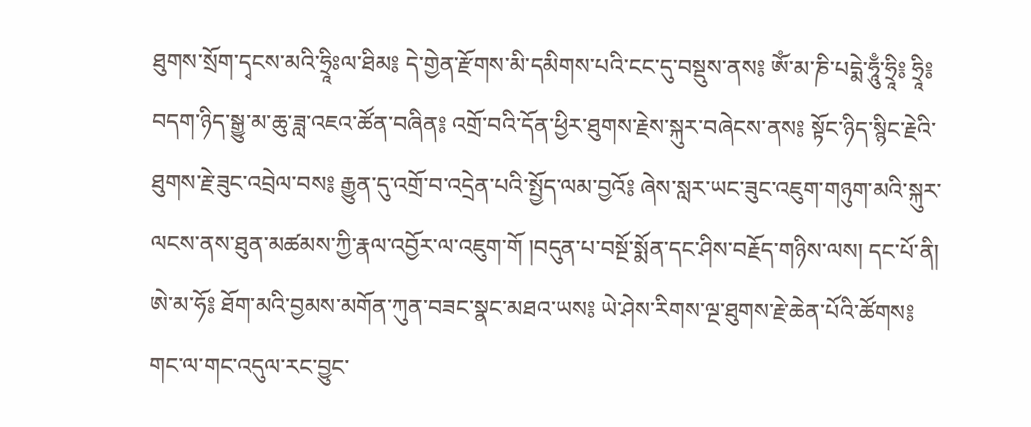ཐུགས་སྲོག་དྭངས་མའི་ཧྲཱིཿལ་ཐིམ༔ དེ་གྱེན་རྫོགས་མི་དམིགས་པའི་ངང་དུ་བསྡུས་ནས༔ ཨོཾ་མ་ཎི་པདྨེ་ཧཱུྃ་ཧྲཱི༔ ཧྲཱི༔ བདག་ཉིད་སྒྱུ་མ་ཆུ་ཟླ་འཇའ་ཚོན་བཞིན༔ འགྲོ་བའི་དོན་ཕྱིར་ཐུགས་རྗེས་སྐུར་བཞེངས་ནས༔ སྟོང་ཉིད་སྙིང་རྗེའི་ཐུགས་རྗེ་ཟུང་འབྲེལ་བས༔ རྒྱུན་དུ་འགྲོ་བ་འདྲེན་པའི་སྤྱོད་ལམ་བྱའོ༔ ཞེས་སླར་ཡང་ཟུང་འཇུག་གཉུག་མའི་སྐུར་ལངས་ནས་ཐུན་མཚམས་ཀྱི་རྣལ་འབྱོར་ལ་འཇུག་གོ །བདུན་པ་བསྔོ་སྨོན་དང་ཤིས་བརྗོད་གཉིས་ལས། དང་པོ་ནི། ཨེ་མ་ཧོ༔ ཐོག་མའི་བྱམས་མགོན་ཀུན་བཟང་སྣང་མཐའ་ཡས༔ ཡེ་ཤེས་རིགས་ལྔ་ཐུགས་རྗེ་ཆེན་པོའི་ཚོགས༔ གང་ལ་གང་འདུལ་རང་བྱུང་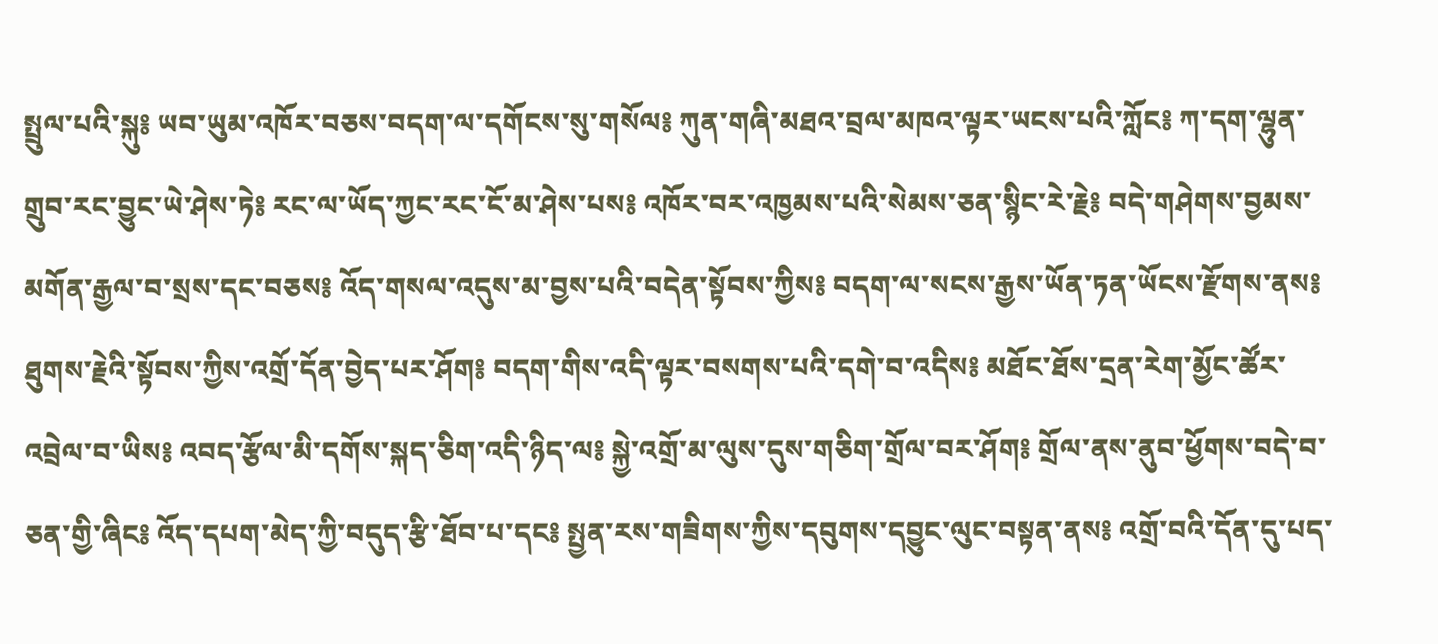སྤྲུལ་པའི་སྐུ༔ ཡབ་ཡུམ་འཁོར་བཅས་བདག་ལ་དགོངས་སུ་གསོལ༔ ཀུན་གཞི་མཐའ་བྲལ་མཁའ་ལྟར་ཡངས་པའི་ཀློང༔ ཀ་དག་ལྷུན་གྲུབ་རང་བྱུང་ཡེ་ཤེས་ཏེ༔ རང་ལ་ཡོད་ཀྱང་རང་ངོ་མ་ཤེས་པས༔ འཁོར་བར་འཁྱམས་པའི་སེམས་ཅན་སྙིང་རེ་རྗེ༔ བདེ་གཤེགས་བྱམས་མགོན་རྒྱལ་བ་སྲས་དང་བཅས༔ འོད་གསལ་འདུས་མ་བྱས་པའི་བདེན་སྟོབས་ཀྱིས༔ བདག་ལ་སངས་རྒྱས་ཡོན་ཏན་ཡོངས་རྫོགས་ནས༔ ཐུགས་རྗེའི་སྟོབས་ཀྱིས་འགྲོ་དོན་བྱེད་པར་ཤོག༔ བདག་གིས་འདི་ལྟར་བསགས་པའི་དགེ་བ་འདིས༔ མཐོང་ཐོས་དྲན་རེག་མྱོང་ཚོར་འབྲེལ་བ་ཡིས༔ འབད་རྩོལ་མི་དགོས་སྐད་ཅིག་འདི་ཉིད་ལ༔ སྐྱེ་འགྲོ་མ་ལུས་དུས་གཅིག་གྲོལ་བར་ཤོག༔ གྲོལ་ནས་ནུབ་ཕྱོགས་བདེ་བ་ཅན་གྱི་ཞིང༔ འོད་དཔག་མེད་ཀྱི་བདུད་རྩི་ཐོབ་པ་དང༔ སྤྱན་རས་གཟིགས་ཀྱིས་དབུགས་དབྱུང་ལུང་བསྟན་ནས༔ འགྲོ་བའི་དོན་དུ་པད་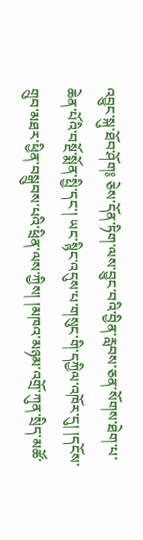འབྱུང་སྐུ་ཐོབ་ཤོག༔ ཅེས་དོན་ཏིག་ལས་བྱུང་བའི་བྱིན་རླབས་ཅན་སོགས་ཐེག་པ་ཆེན་པོའི་བསྔོ་སྨོན་སྤྱི་དང་། ཡང་སྙིང་འདུས་པ་གསུང་གི་དཀྱིལ་འཁོར་དུ། །དངོས་གྲུབ་མཐར་ཕྱིན་བསྒྲུབས་པའི་ཕྲིན་ལས་ཀྱིས། །མཁའ་མཉམ་འགྲོ་ཀུན་སྲིད་མཚོ་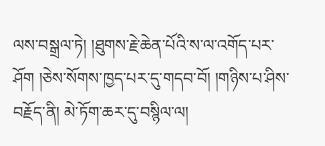ལས་བསྒྲལ་ཏེ། །ཐུགས་རྗེ་ཆེན་པོའི་ས་ལ་འགོད་པར་ཤོག །ཅེས་སོགས་ཁྱད་པར་དུ་གདབ་བོ། །གཉིས་པ་ཤིས་བརྗོད་ནི། མེ་ཏོག་ཆར་དུ་བསྙིལ་ལ།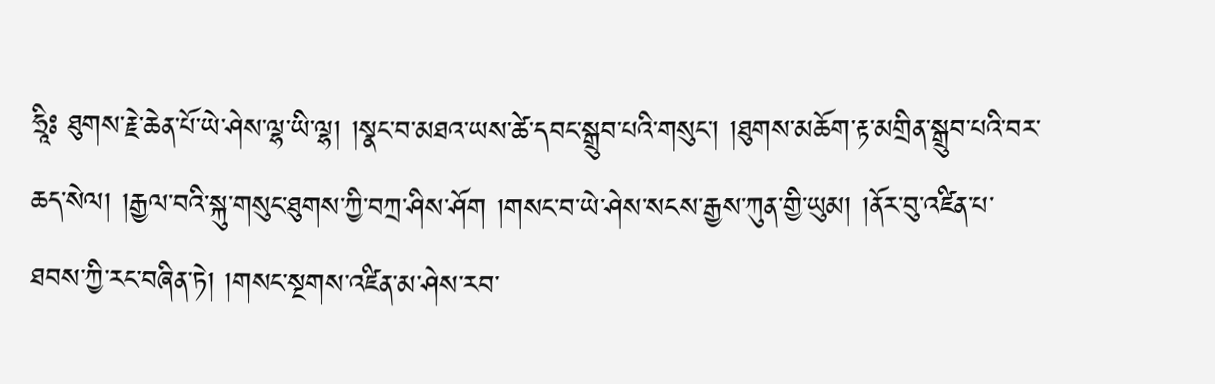ཧྲཱིཿ ཐུགས་རྗེ་ཆེན་པོ་ཡེ་ཤེས་ལྷ་ཡི་ལྷ། །སྣང་བ་མཐའ་ཡས་ཚེ་དབང་སྒྲུབ་པའི་གསུང་། །ཐུགས་མཆོག་རྟ་མགྲིན་སྒྲུབ་པའི་བར་ཆད་སེལ། །རྒྱལ་བའི་སྐུ་གསུང་ཐུགས་ཀྱི་བཀྲ་ཤིས་ཤོག །གསང་བ་ཡེ་ཤེས་སངས་རྒྱས་ཀུན་གྱི་ཡུམ། །ནོར་བུ་འཛིན་པ་ཐབས་ཀྱི་རང་བཞིན་ཏེ། །གསང་སྔགས་འཛིན་མ་ཤེས་རབ་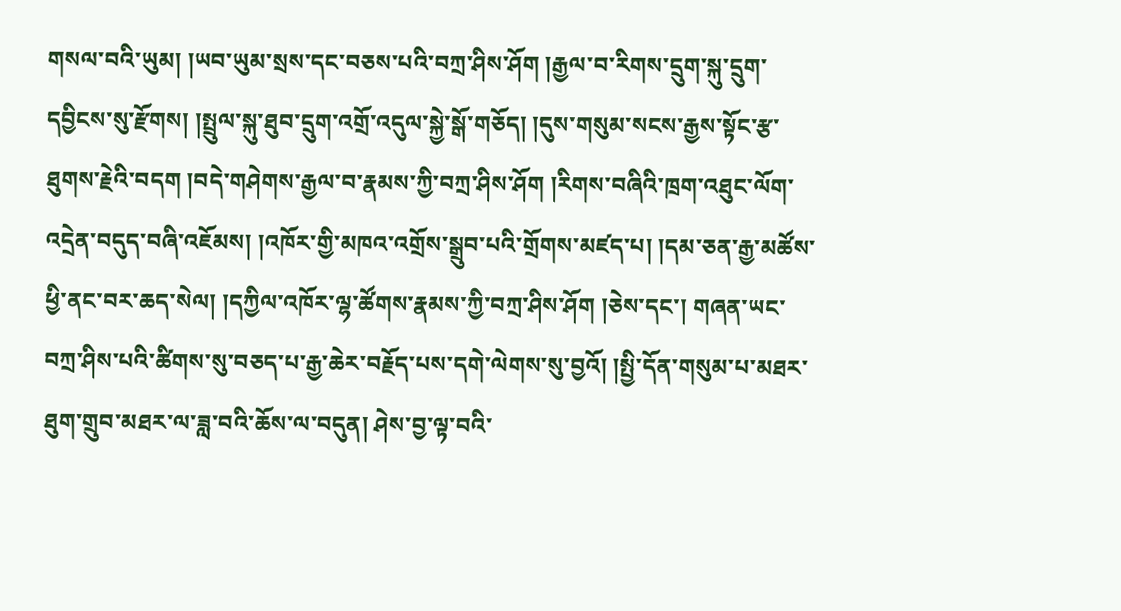གསལ་བའི་ཡུམ། །ཡབ་ཡུམ་སྲས་དང་བཅས་པའི་བཀྲ་ཤིས་ཤོག །རྒྱལ་བ་རིགས་དྲུག་སྐུ་དྲུག་དབྱིངས་སུ་རྫོགས། །སྤྲུལ་སྐུ་ཐུབ་དྲུག་འགྲོ་འདུལ་སྐྱེ་སྒོ་གཅོད། །དུས་གསུམ་སངས་རྒྱས་སྟོང་རྩ་ཐུགས་རྗེའི་བདག །བདེ་གཤེགས་རྒྱལ་བ་རྣམས་ཀྱི་བཀྲ་ཤིས་ཤོག །རིགས་བཞིའི་ཁྲག་འཐུང་ལོག་འདྲེན་བདུད་བཞི་འཇོམས། །འཁོར་གྱི་མཁའ་འགྲོས་སྒྲུབ་པའི་གྲོགས་མཛད་པ། །དམ་ཅན་རྒྱ་མཚོས་ཕྱི་ནང་བར་ཆད་སེལ། །དཀྱིལ་འཁོར་ལྷ་ཚོགས་རྣམས་ཀྱི་བཀྲ་ཤིས་ཤོག །ཅེས་དང་། གཞན་ཡང་བཀྲ་ཤིས་པའི་ཚིགས་སུ་བཅད་པ་རྒྱ་ཆེར་བརྗོད་པས་དགེ་ལེགས་སུ་བྱའོ། །སྤྱི་དོན་གསུམ་པ་མཐར་ཐུག་གྲུབ་མཐར་ལ་ཟླ་བའི་ཆོས་ལ་བདུན། ཤེས་བྱ་ལྟ་བའི་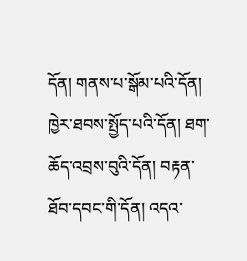དོན། གནས་པ་སྒོམ་པའི་དོན། ཁྱེར་ཐབས་སྤྱོད་པའི་དོན། ཐག་ཆོད་འབྲས་བུའི་དོན། བརྟན་ཐོབ་དབང་གི་དོན། འདའ་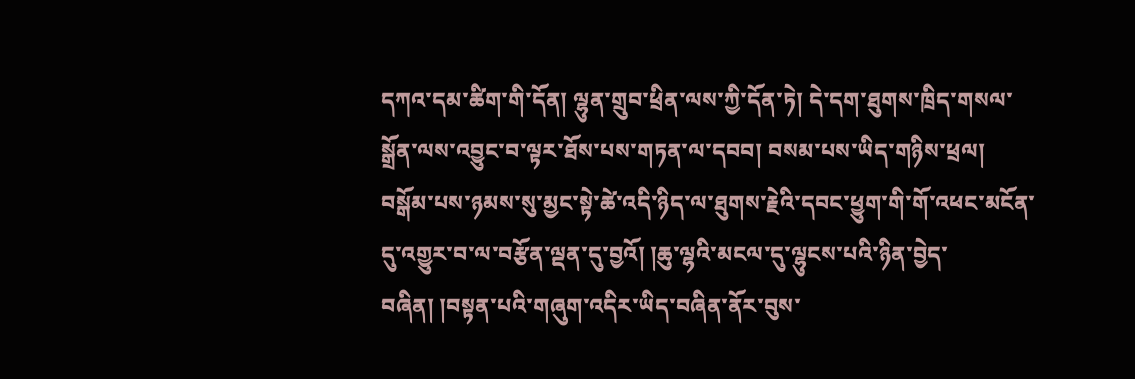དཀའ་དམ་ཚིག་གི་དོན། ལྷུན་གྲུབ་ཕྲིན་ལས་ཀྱི་དོན་ཏེ། དེ་དག་ཐུགས་ཁྲིད་གསལ་སྒྲོན་ལས་འབྱུང་བ་ལྟར་ཐོས་པས་གཏན་ལ་དབབ། བསམ་པས་ཡིད་གཉིས་ཕྲལ། བསྒོམ་པས་ཉམས་སུ་མྱང་སྟེ་ཚེ་འདི་ཉིད་ལ་ཐུགས་རྗེའི་དབང་ཕྱུག་གི་གོ་འཕང་མངོན་དུ་འགྱུར་བ་ལ་བརྩོན་ལྡན་དུ་བྱའོ། །ཆུ་ལྷའི་མངལ་དུ་ལྷུངས་པའི་ཉིན་བྱེད་བཞིན། །བསྟན་པའི་གཞུག་འདིར་ཡིད་བཞིན་ནོར་བུས་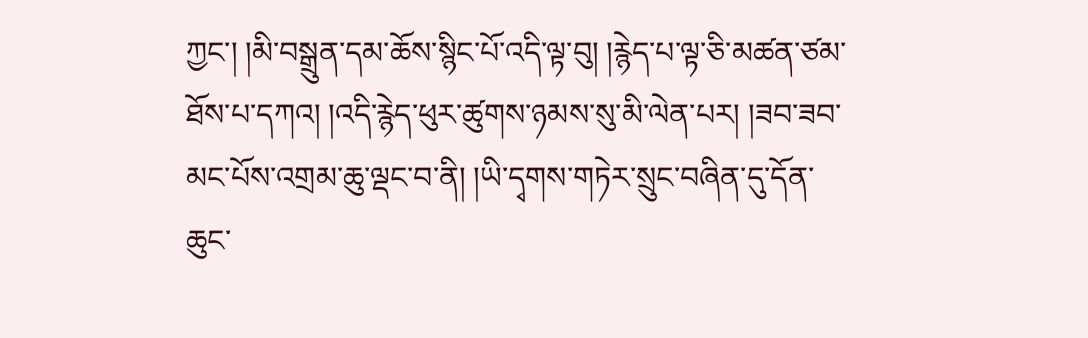ཀྱང་། །མི་བསྒྲུན་དམ་ཆོས་སྙིང་པོ་འདི་ལྟ་བུ། །རྙེད་པ་ལྟ་ཅི་མཚན་ཙམ་ཐོས་པ་དཀའ། །འདི་རྙེད་ཕུར་ཚུགས་ཉམས་སུ་མི་ལེན་པར། །ཟབ་ཟབ་མང་པོས་འགྲམ་ཆུ་ལྡང་བ་ནི། །ཡི་དྭགས་གཏེར་སྲུང་བཞིན་དུ་དོན་ཆུང་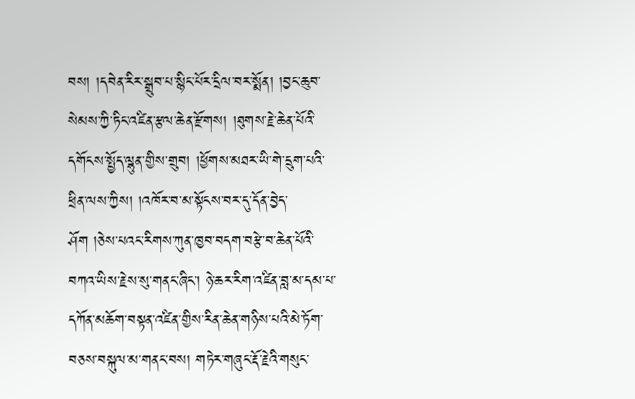བས། །དབེན་རིར་སྒྲུབ་པ་སྙིང་པོར་དྲིལ་བར་སྨོན། །བྱང་ཆུབ་སེམས་ཀྱི་ཏིང་འཛིན་རྩལ་ཆེན་རྫོགས། །ཐུགས་རྗེ་ཆེན་པོའི་དགོངས་སྤྱོད་ལྷུན་གྱིས་གྲུབ། །ཕྱོགས་མཐར་ཡི་གེ་དྲུག་པའི་ཕྲིན་ལས་ཀྱིས། །འཁོར་བ་མ་སྟོངས་བར་དུ་དོན་བྱེད་ཤོག །ཅེས་པའང་རིགས་ཀུན་ཁྱབ་བདག་བརྩེ་བ་ཆེན་པོའི་བཀའ་ཡིས་རྗེས་སུ་གནང་ཞིང་། ཉེ་ཆར་རིག་འཛིན་བླ་མ་དམ་པ་དཀོན་མཆོག་བསྟན་འཛིན་གྱིས་རིན་ཆེན་གཉིས་པའི་མེ་ཏོག་བཅས་བསྐུལ་མ་གནང་བས། གཏེར་གཞུང་རྡོ་རྗེའི་གསུང་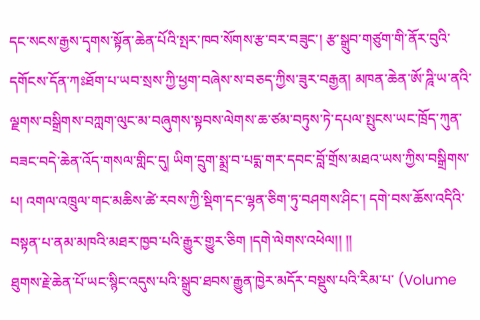དང་སངས་རྒྱས་དྭགས་སྟོན་ཆེན་པོའི་སྤར་ཁབ་སོགས་རྩ་བར་བཟུང་། རྩ་སྒྲུབ་གཙུག་གི་ནོར་བུའི་དགོངས་དོན་ཀཿཐོག་པ་ཡབ་སྲས་ཀྱི་ཕྱག་བཞེས་ས་བཅད་ཀྱིས་ཟུར་བརྒྱན། མཁན་ཆེན་ཨོ་ཌཱི་ཡ་ནའི་ལྗགས་བསྒྲིགས་བཀླག་ལུང་མ་བཞུགས་སྟབས་ལེགས་ཆ་ཙམ་བཏུས་ཏེ་དཔལ་སྤུངས་ཡང་ཁྲོད་ཀུན་བཟང་བདེ་ཆེན་འོད་གསལ་གླིང་དུ། ཡིག་དྲུག་སྨྲ་བ་པདྨ་གར་དབང་བློ་གྲོས་མཐའ་ཡས་ཀྱིས་བསྒྲིགས་པ། འགལ་འཁྲུལ་གང་མཆིས་ཚེ་རབས་ཀྱི་སྡིག་དང་ལྷན་ཅིག་ཏུ་བཤགས་ཤིང་། དགེ་བས་ཆོས་འདིའི་བསྟན་པ་ནམ་མཁའི་མཐར་ཁྱབ་པའི་རྒྱུར་གྱུར་ཅིག །དགེ་ལེགས་འཕེལ།། །།
ཐུགས་རྗེ་ཆེན་པོ་ཡང་སྙིང་འདུས་པའི་སྒྲུབ་ཐབས་རྒྱུན་ཁྱེར་མདོར་བསྡུས་པའི་རིམ་པ་ (Volume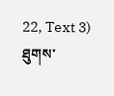22, Text 3)
ཐུགས་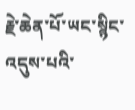རྗེ་ཆེན་པོ་ཡང་སྙིང་འདུས་པའི་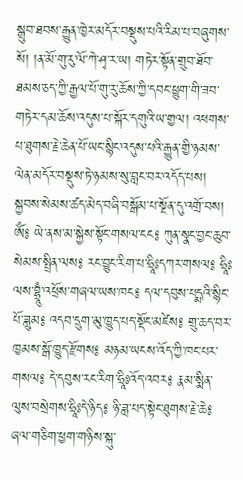སྒྲུབ་ཐབས་རྒྱུན་ཁྱེར་མདོར་བསྡུས་པའི་རིམ་པ་བཞུགས་སོ། །ན་མོ་གུ་རུ་ལོ་ཀེ་ཤྭ་ར་ཡ། གཏེར་སྟོན་གྲུབ་ཐོབ་ཐམས་ཅད་ཀྱི་རྒྱལ་པོ་གུ་རུ་ཆོས་ཀྱི་དབང་ཕྱུག་གི་ཟབ་གཏེར་དམ་ཆོས་འདུས་པ་སྐོར་དགུའི་ཡ་གྱལ། འཕགས་པ་ཐུགས་རྗེ་ཆེན་པོ་ཡང་སྙིང་འདུས་པའི་རྒྱུན་གྱི་ཉམས་ལེན་མདོར་བསྡུས་ཏེ་ཉམས་སུ་བླང་བར་འདོད་པས། སྐྱབས་སེམས་ཚད་མེད་བཞི་བསྒོམ་པ་སྔོན་དུ་འགྲོ་བས། ཨོཾ༔ ཡེ་ནས་མ་སྐྱེས་སྟོང་གསལ་ངང༔ ཀུན་སྣང་བྱང་ཆུབ་སེམས་སྤྲིན་ལས༔ རང་བྱུང་རིག་པ་ཧྲཱིཿདཀར་གསལ༔ ཧྲཱིཿལས་བྷྲཱུྃ་འཕྲོས་གཞལ་ཡས་ཁང༔ དལ་དབུས་པདྨའི་སྙིང་པོ་ཟླུམ༔ འདབ་དྲུག་མུ་ཁྱུད་པད་སྡོང་མཛེས༔ གྲུ་ཆད་བར་ཁྱམས་སྒོ་ཁྱུད་རྫོགས༔ མཉམ་ཡངས་འོད་ཀྱི་ཁང་པར་གསལ༔ དེ་དབུས་རང་རིག་ཧྲཱིཿའོད་འབར༔ རྣམ་སྨིན་ལུས་བསྲེགས་ཧྲཱིཿདེ་ཉིད༔ ཉི་ཟླ་པད་སྟེང་ཐུགས་རྗེ་ཆེ༔ ཞལ་གཅིག་ཕྱག་གཉིས་སྐུ་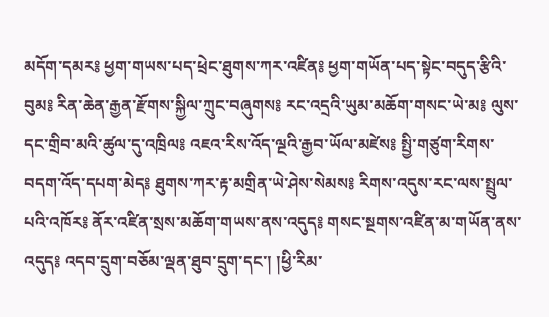མདོག་དམར༔ ཕྱག་གཡས་པད་ཕྲེང་ཐུགས་ཀར་འཛིན༔ ཕྱག་གཡོན་པད་སྟེང་བདུད་རྩིའི་བུམ༔ རིན་ཆེན་རྒྱན་རྫོགས་སྐྱིལ་ཀྲུང་བཞུགས༔ རང་འདྲའི་ཡུམ་མཆོག་གསང་ཡེ་མ༔ ལུས་དང་གྲིབ་མའི་ཚུལ་དུ་འཁྲིལ༔ འཇའ་རིས་འོད་ལྔའི་རྒྱབ་ཡོལ་མཛེས༔ སྤྱི་གཙུག་རིགས་བདག་འོད་དཔག་མེད༔ ཐུགས་ཀར་རྟ་མགྲིན་ཡེ་ཤེས་སེམས༔ རིགས་འདུས་རང་ལས་སྤྲུལ་པའི་འཁོར༔ ནོར་འཛིན་སྲས་མཆོག་གཡས་ནས་འདུད༔ གསང་སྔགས་འཛིན་མ་གཡོན་ནས་འདུད༔ འདབ་དྲུག་བཅོམ་ལྡན་ཐུབ་དྲུག་དང་། །ཕྱི་རིམ་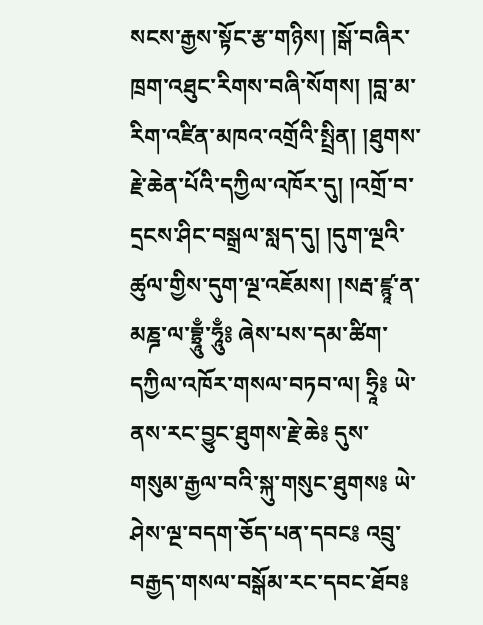སངས་རྒྱས་སྟོང་རྩ་གཉིས། །སྒོ་བཞིར་ཁྲག་འཐུང་རིགས་བཞི་སོགས། །བླ་མ་རིག་འཛིན་མཁའ་འགྲོའི་སྤྲིན། །ཐུགས་རྗེ་ཆེན་པོའི་དཀྱིལ་འཁོར་དུ། །འགྲོ་བ་དྲངས་ཤིང་བསྒྲལ་སླད་དུ། །དུག་ལྔའི་ཚུལ་གྱིས་དུག་ལྔ་འཇོམས། །སརྦ་ཛྙཱ་ན་མཎྜ་ལ་བྷྲཱུྃ་ཧཱུྃ༔ ཞེས་པས་དམ་ཚིག་དཀྱིལ་འཁོར་གསལ་བཏབ་ལ། ཧྲཱི༔ ཡེ་ནས་རང་བྱུང་ཐུགས་རྗེ་ཆེ༔ དུས་གསུམ་རྒྱལ་བའི་སྐུ་གསུང་ཐུགས༔ ཡེ་ཤེས་ལྔ་བདག་ཅོད་པན་དབང༔ འབྲུ་བརྒྱད་གསལ་བསྒོམ་རང་དབང་ཐོབ༔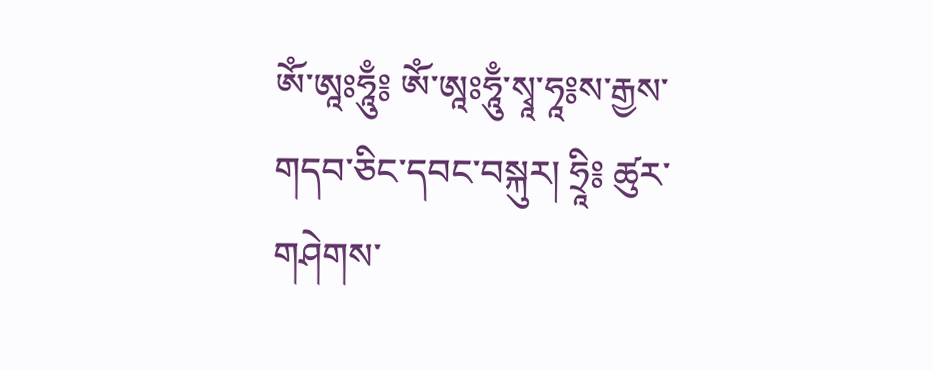ཨོཾ་ཨཱཿཧཱུྃ༔ ཨོཾ་ཨཱཿཧཱུྃ་སྭཱ་ཧཱ༔ས་རྒྱས་གདབ་ཅིང་དབང་བསྐུར། ཧྲཱི༔ ཚུར་གཤེགས་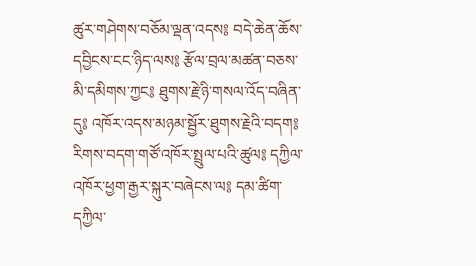ཚུར་གཤེགས་བཅོམ་ལྡན་འདས༔ བདེ་ཆེན་ཆོས་དབྱིངས་ངང་ཉིད་ལས༔ རྩོལ་བྲལ་མཚན་བཅས་མི་དམིགས་ཀྱང༔ ཐུགས་རྗེ་ཉི་གསལ་འོད་བཞིན་དུ༔ འཁོར་འདས་མཉམ་སྦྱོར་ཐུགས་རྗེའི་བདག༔ རིགས་བདག་གཙོ་འཁོར་སྤྲུལ་པའི་ཚུལ༔ དཀྱིལ་འཁོར་ཕྱག་རྒྱར་སྐུར་བཞེངས་ལ༔ དམ་ཚིག་དཀྱིལ་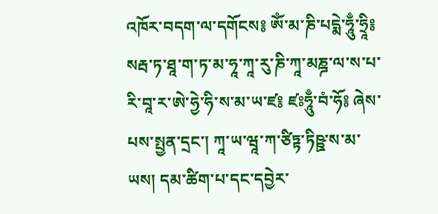འཁོར་བདག་ལ་དགོངས༔ ཨོཾ་མ་ཎི་པདྨེ་ཧཱུྃ་ཧྲཱི༔ སརྦ་ཏ་ཐཱ་ག་ཏ་མ་ཧཱ་ཀཱ་རུ་ཎི་ཀཱ་མཎྜ་ལ་ས་པ་རི་བཱ་ར་ཨེ་ཧྱེ་ཧི་ས་མ་ཡ་ཛ༔ ཛཿཧཱུྃ་བཾ་ཧོ༔ ཞེས་པས་སྤྱན་དྲང་། ཀཱ་ཡ་ཝཱ་ཀ་ཙིཏྟ་ཏིཥྛ་ས་མ་ཡས། དམ་ཚིག་པ་དང་དབྱེར་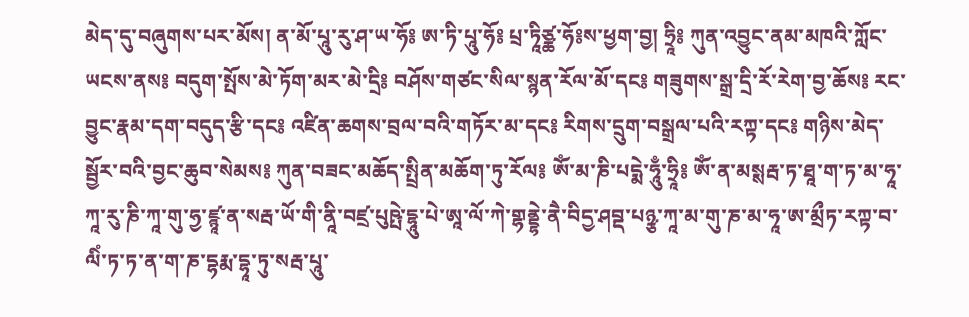མེད་དུ་བཞུགས་པར་མོས། ན་མོ་པཱུ་རུ་ཤ་ཡ་ཧོ༔ ཨ་ཏི་པཱུ་ཧོ༔ པྲ་ཏཱིཙྪ་ཧོ༔ས་ཕྱག་བྱ། ཧྲཱི༔ ཀུན་འབྱུང་ནམ་མཁའི་ཀློང་ཡངས་ནས༔ བདུག་སྤོས་མེ་ཏོག་མར་མེ་དྲི༔ བཤོས་གཙང་སིལ་སྙན་རོལ་མོ་དང༔ གཟུགས་སྒྲ་དྲི་རོ་རེག་བྱ་ཆོས༔ རང་བྱུང་རྣམ་དག་བདུད་རྩི་དང༔ འཛིན་ཆགས་བྲལ་བའི་གཏོར་མ་དང༔ རིགས་དྲུག་བསྒྲལ་པའི་རཀྟ་དང༔ གཉིས་མེད་སྦྱོར་བའི་བྱང་ཆུབ་སེམས༔ ཀུན་བཟང་མཆོད་སྤྲིན་མཆོག་ཏུ་རོལ༔ ཨོཾ་མ་ཎི་པདྨེ་ཧཱུྃ་ཧྲཱི༔ ཨོཾ་ན་མསྶརྦ་ཏ་ཐཱ་ག་ཏ་མ་ཧཱ་ཀཱ་རུ་ཎི་ཀཱ་གུ་ཧྱ་ཛྙཱ་ན་སརྦ་ཡོ་གི་ནཱི་བཛྲ་པུཥྤེ་དྷཱུ་པེ་ཨཱ་ལོ་ཀེ་གྷནྡྷེ་ནཻ་བིདྱ་ཤབྡ་པཉྩ་ཀཱ་མ་གུ་ཎ་མ་ཧཱ་ཨ་མྲྀཏ་རཀྟ་བ་ལིཾ་ཏ་ཏ་ན་ག་ཎ་དྷརྨ་དྷཱ་ཏུ་སརྦ་པཱུ་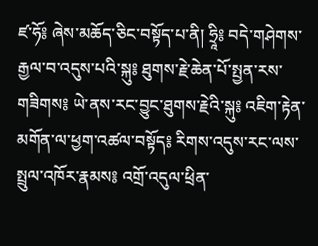ཛ་ཧོ༔ ཞེས་མཆོད་ཅིང་བསྟོད་པ་ནི། ཧྲཱི༔ བདེ་གཤེགས་རྒྱལ་བ་འདུས་པའི་སྐུ༔ ཐུགས་རྗེ་ཆེན་པོ་སྤྱན་རས་གཟིགས༔ ཡེ་ནས་རང་བྱུང་ཐུགས་རྗེའི་སྐུ༔ འཇིག་རྟེན་མགོན་ལ་ཕྱག་འཚལ་བསྟོད༔ རིགས་འདུས་རང་ལས་སྤྲུལ་འཁོར་རྣམས༔ འགྲོ་འདུལ་ཕྲིན་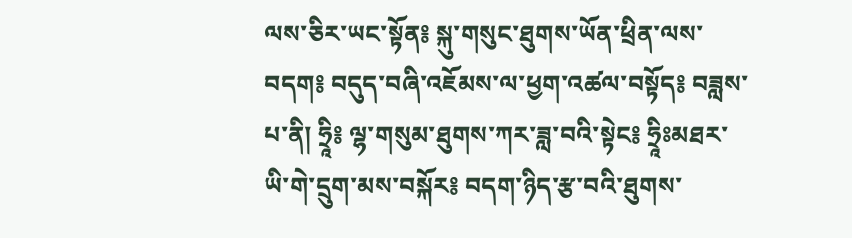ལས་ཅིར་ཡང་སྟོན༔ སྐུ་གསུང་ཐུགས་ཡོན་ཕྲིན་ལས་བདག༔ བདུད་བཞི་འཇོམས་ལ་ཕྱག་འཚལ་བསྟོད༔ བཟླས་པ་ནི། ཧྲཱི༔ ལྷ་གསུམ་ཐུགས་ཀར་ཟླ་བའི་སྟེང༔ ཧྲཱིཿམཐར་ཡི་གེ་དྲུག་མས་བསྐོར༔ བདག་ཉིད་རྩ་བའི་ཐུགས་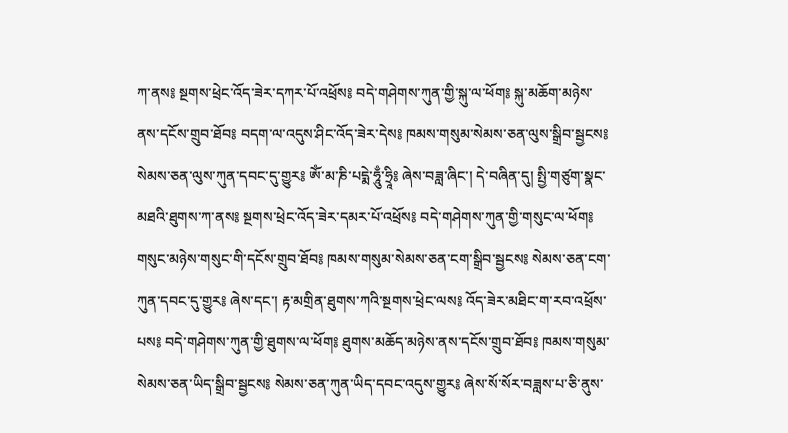ཀ་ནས༔ སྔགས་ཕྲེང་འོད་ཟེར་དཀར་པོ་འཕྲོས༔ བདེ་གཤེགས་ཀུན་གྱི་སྐུ་ལ་ཕོག༔ སྐུ་མཆོག་མཉེས་ནས་དངོས་གྲུབ་ཐོབ༔ བདག་ལ་འདུས་ཤིང་འོད་ཟེར་དེས༔ ཁམས་གསུམ་སེམས་ཅན་ལུས་སྒྲིབ་སྦྱངས༔ སེམས་ཅན་ལུས་ཀུན་དབང་དུ་གྱུར༔ ཨོཾ་མ་ཎི་པདྨེ་ཧཱུྃ་ཧྲཱི༔ ཞེས་བཟླ་ཞིང་། དེ་བཞིན་དུ། སྤྱི་གཙུག་སྣང་མཐའི་ཐུགས་ཀ་ནས༔ སྔགས་ཕྲེང་འོད་ཟེར་དམར་པོ་འཕྲོས༔ བདེ་གཤེགས་ཀུན་གྱི་གསུང་ལ་ཕོག༔ གསུང་མཉེས་གསུང་གི་དངོས་གྲུབ་ཐོབ༔ ཁམས་གསུམ་སེམས་ཅན་ངག་སྒྲིབ་སྦྱངས༔ སེམས་ཅན་ངག་ཀུན་དབང་དུ་གྱུར༔ ཞེས་དང་། རྟ་མགྲིན་ཐུགས་ཀའི་སྔགས་ཕྲེང་ལས༔ འོད་ཟེར་མཐིང་ག་རབ་འཕྲོས་པས༔ བདེ་གཤེགས་ཀུན་གྱི་ཐུགས་ལ་ཕོག༔ ཐུགས་མཆོད་མཉེས་ནས་དངོས་གྲུབ་ཐོབ༔ ཁམས་གསུམ་སེམས་ཅན་ཡིད་སྒྲིབ་སྦྱངས༔ སེམས་ཅན་ཀུན་ཡིད་དབང་འདུས་གྱུར༔ ཞེས་སོ་སོར་བཟླས་པ་ཅི་ནུས་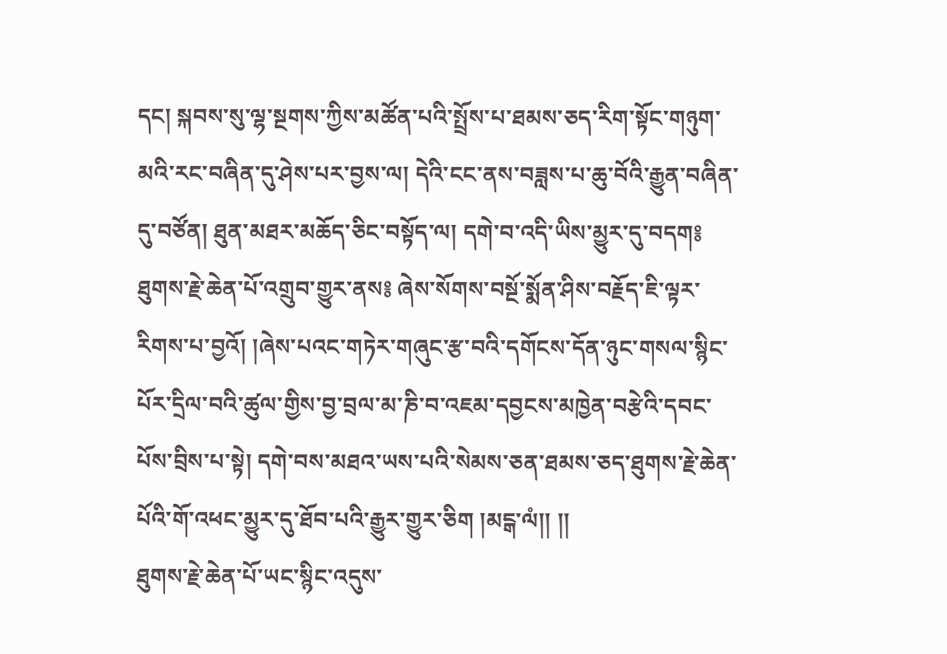དང། སྐབས་སུ་ལྷ་སྔགས་ཀྱིས་མཚོན་པའི་སྤྲོས་པ་ཐམས་ཅད་རིག་སྟོང་གཉུག་མའི་རང་བཞིན་དུ་ཤེས་པར་བྱས་ལ། དེའི་ངང་ནས་བཟླས་པ་ཆུ་བོའི་རྒྱུན་བཞིན་དུ་བཙོན། ཐུན་མཐར་མཆོད་ཅིང་བསྟོད་ལ། དགེ་བ་འདི་ཡིས་མྱུར་དུ་བདག༔ ཐུགས་རྗེ་ཆེན་པོ་འགྲུབ་གྱུར་ནས༔ ཞེས་སོགས་བསྔོ་སྨོན་ཤིས་བརྗོད་ཇི་ལྟར་རིགས་པ་བྱའོ། །ཞེས་པའང་གཏེར་གཞུང་རྩ་བའི་དགོངས་དོན་ཉུང་གསལ་སྙིང་པོར་དྲིལ་བའི་ཚུལ་གྱིས་བྱ་བྲལ་མ་ཎི་བ་འཇམ་དབྱངས་མཁྱེན་བརྩེའི་དབང་པོས་བྲིས་པ་སྟེ། དགེ་བས་མཐའ་ཡས་པའི་སེམས་ཅན་ཐམས་ཅད་ཐུགས་རྗེ་ཆེན་པོའི་གོ་འཕང་མྱུར་དུ་ཐོབ་པའི་རྒྱུར་གྱུར་ཅིག །མངྒ་ལཾ།། །།
ཐུགས་རྗེ་ཆེན་པོ་ཡང་སྙིང་འདུས་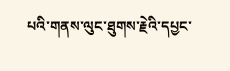པའི་གནས་ལུང་ཐུགས་རྗེའི་དཔྱང་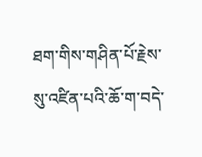ཐག་གིས་གཤིན་པོ་རྗེས་སུ་འཛིན་པའི་ཆོ་ག་བདེ་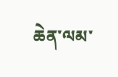ཆེན་ལམ་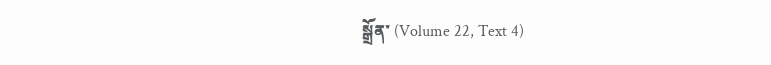སྒྲོན་ (Volume 22, Text 4)